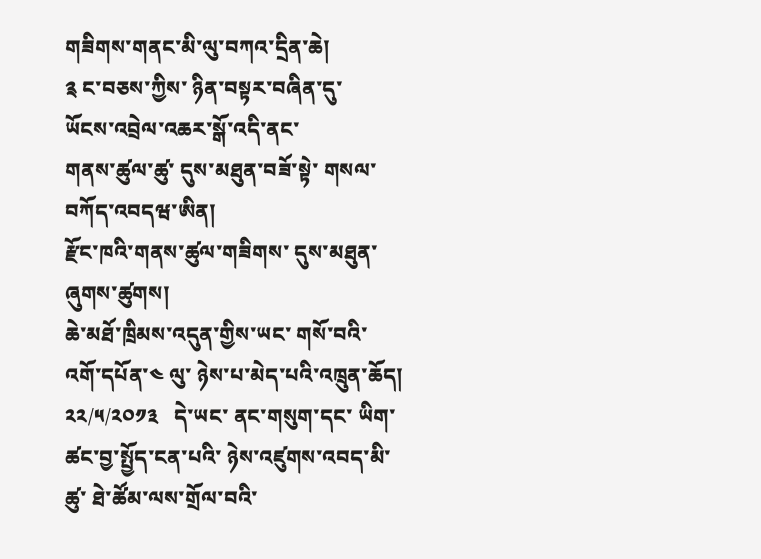གཟིགས་གནང་མི་ལུ་བཀའ་དྲིན་ཆེ།
༉ ང་བཅས་ཀྱིས་ ཉིན་བསྟར་བཞིན་དུ་
ཡོངས་འབྲེལ་འཆར་སྒོ་འདི་ནང་
གནས་ཚུལ་ཚུ་ དུས་མཐུན་བཟོ་སྟེ་ གསལ་བཀོད་འབདཝ་ཨིན།
རྫོང་ཁའི་གནས་ཚུལ་གཟིགས་ དུས་མཐུན་ཞུགས་ཚུགས།
ཆེ་མཐོ་ཁྲིམས་འདུན་གྱིས་ཡང་ གསོ་བའི་འགོ་དཔོན་༤ ལུ་ ཉེས་པ་མེད་པའི་འཁྲུན་ཆོད།
༢༢/༥/༢༠༡༣   དེ་ཡང་ ནང་གསུག་དང་ ཡིག་ཚང་བྱ་སྤྱོད་ངན་པའི་ ཉེས་འཛུགས་འབད་མི་ཚུ་ ཐེ་ཚོམ་ལས་གྲོལ་བའི་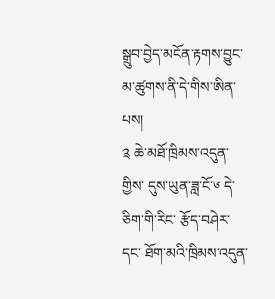སྒྲུབ་བྱེད་མངོན་རྟགས་བྱུང་མ་ཚུགས་ནི་དེ་གིས་ཨིན་པས།
༉ ཆེ་མཐོ་ཁྲིམས་འདུན་གྱིས་ དུས་ཡུན་ཟླ་ངོ་༦ དེ་ཅིག་གི་རིང་ རྩོད་བཤེར་དང་ ཐོག་མའི་ཁྲིམས་འདུན་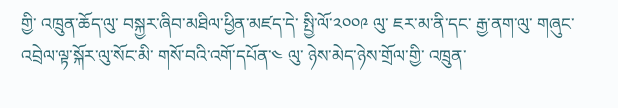གྱི་ འཁྲུན་ཆོད་ལུ་ བསྐྱར་ཞིབ་མཐིལ་ཕྱིན་མཛད་དེ་ སྤྱི་ལོ་༢༠༠༩ ལུ་ ཇར་མ་ནི་དང་ རྒྱ་ནག་ལུ་ གཞུང་འབྲེལ་ལྟ་སྐོར་ལུ་སོང་མི་ གསོ་བའི་འགོ་དཔོན་༤ ལུ་ ཉེས་མེད་ཉེས་གྲོལ་གྱི་ འཁྲུན་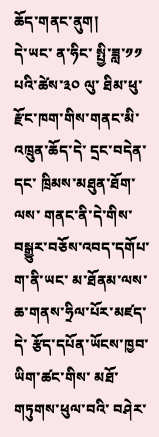ཆོད་གནང་ནུག།
དེ་ཡང་ ན་ཧིང་ སྤྱི་ཟླ་༡༡ པའི་ཚེས་༣༠ ལུ་ ཐིམ་ཕུ་རྫོང་ཁག་གིས་གནང་མི་ འཁྲུན་ཆོད་དེ་ དྲང་བདེན་དང་ ཁྲིམས་མཐུན་ཐོག་ལས་ གནང་ནི་དེ་གིས་ བསྒྱུར་བཅོས་འབད་དགོཔ་ ག་ནི་ཡང་ མ་ཐོནམ་ལས་ ཆ་གནས་ཧྲིལ་པོར་མཛད་དེ་ རྩོད་དཔོན་ཡོངས་ཁྱབ་ཡིག་ཚང་གིས་ མཐོ་གཏུགས་ཕུལ་བའི་ བཤེར་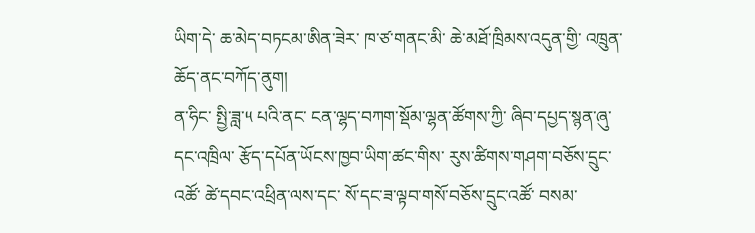ཡིག་དེ་ ཆ་མེད་བཏངམ་ཨིན་ཟེར་ ཁ་ཙ་གནང་མི་ ཆེ་མཐོ་ཁྲིམས་འདུན་གྱི་ འཁྲུན་ཆོད་ནང་བཀོད་ནུག།
ན་ཧིང་ སྤྱི་ཟླ་༥ པའི་ནང་ ངན་ལྷད་བཀག་སྡོམ་ལྷན་ཚོགས་ཀྱི་ ཞིབ་དཔྱད་སྙན་ཞུ་དང་འཁྲིལ་ རྩོད་དཔོན་ཡོངས་ཁྱབ་ཡིག་ཚང་གིས་ རུས་ཚིགས་གཤག་བཅོས་དྲུང་འཚོ་ ཚེ་དབང་འཕྲིན་ལས་དང་ སོ་དང་ཟ་ལྟབ་གསོ་བཅོས་དྲུང་འཚོ་ བསམ་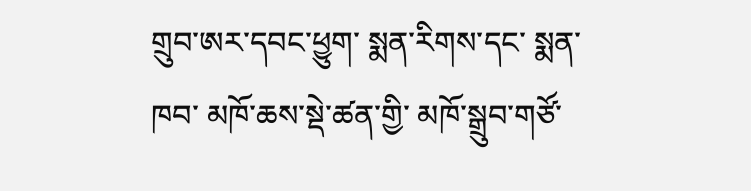གྲུབ་ཨར་དབང་ཕྱུག་ སྨན་རིགས་དང་ སྨན་ཁབ་ མཁོ་ཆས་སྡེ་ཚན་གྱི་ མཁོ་སྒྲུབ་གཙོ་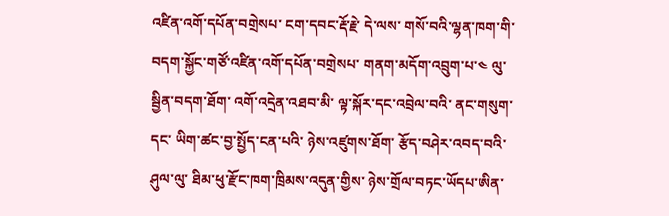འཛིན་འགོ་དཔོན་བགྲེསཔ་ ངག་དབང་རྡོ་རྗེ་ དེ་ལས་ གསོ་བའི་ལྷན་ཁག་གི་ བདག་སྐྱོང་གཙོ་འཛིན་འགོ་དཔོན་བགྲེསཔ་ གནག་མདོག་འབྲུག་པ་༤ ལུ་ སྦྱིན་བདག་ཐོག་ འགོ་འདྲེན་འཐབ་མི་ ལྟ་སྐོར་དང་འབྲེལ་བའི་ ནང་གསུག་དང་ ཡིག་ཚང་བྱ་སྤྱོད་ངན་པའི་ ཉེས་འཛུགས་ཐོག་ རྩོད་བཤེར་འབད་བའི་ཤུལ་ལུ་ ཐིམ་ཕུ་རྫོང་ཁག་ཁྲིམས་འདུན་གྱིས་ ཉེས་གྲོལ་བཏང་ཡོདཔ་ཨིན་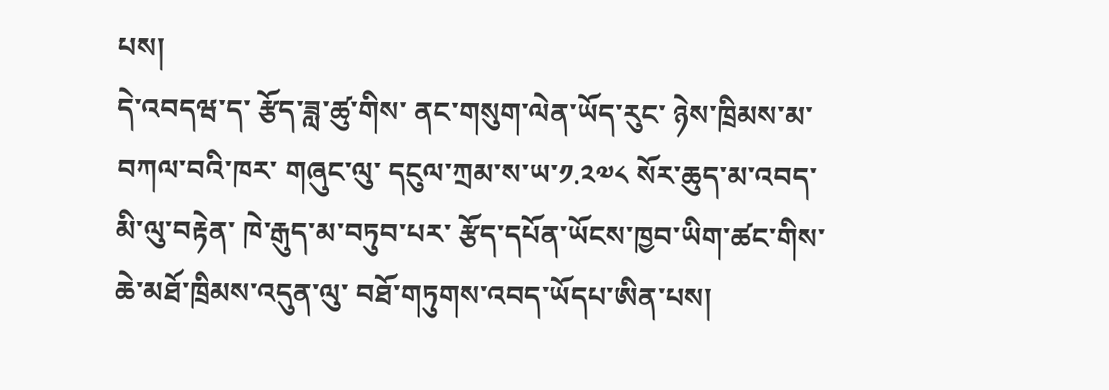པས།
དེ་འབདཝ་ད་ རྩོད་ཟླ་ཚུ་གིས་ ནང་གསུག་ལེན་ཡོད་རུང་ ཉེས་ཁྲིམས་མ་བཀལ་བའི་ཁར་ གཞུང་ལུ་ དངུལ་ཀྲམ་ས་ཡ་༡.༢༧༨ སོར་ཆུད་མ་འབད་མི་ལུ་བརྟེན་ ཁེ་རྒུད་མ་བཏུབ་པར་ རྩོད་དཔོན་ཡོངས་ཁྱབ་ཡིག་ཚང་གིས་ ཆེ་མཐོ་ཁྲིམས་འདུན་ལུ་ བཐོ་གཏུགས་འབད་ཡོདཔ་ཨིན་པས།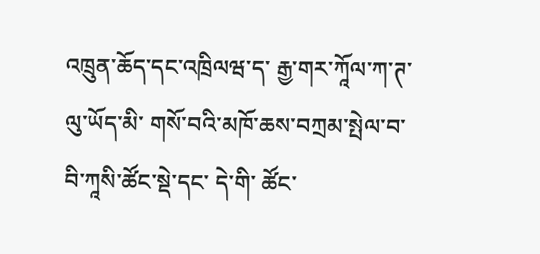འཁྲུན་ཆོད་དང་འཁྲིལཝ་ད་ རྒྱ་གར་ཀཱོལ་ཀ་ཊ་ལུ་ཡོད་མི་ གསོ་བའི་མཁོ་ཆས་བཀྲམ་སྤེལ་བ་ བི་ཀཱསི་ཚོང་སྡེ་དང་ དེ་གི་ ཚོང་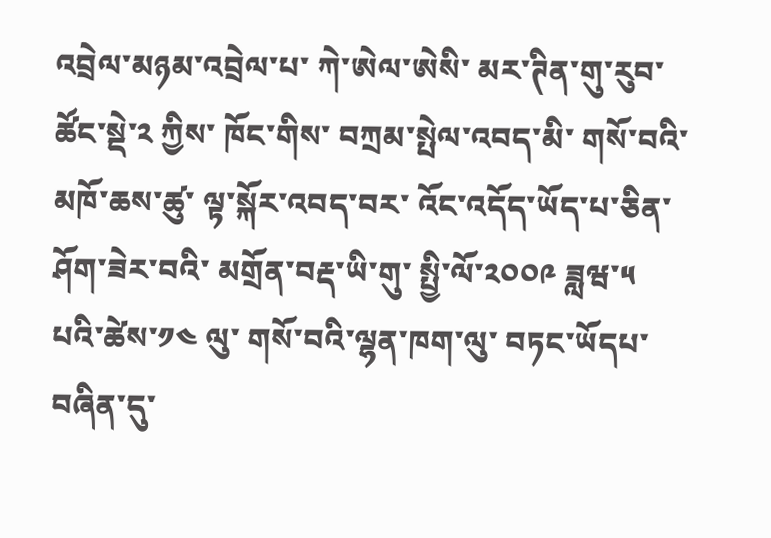འབྲེལ་མཉམ་འབྲེལ་པ་ ཀེ་ཨེལ་ཨེསི་ མར་ཊིན་གུ་རུབ་ཚོང་སྡེ་༢ ཀྱིས་ ཁོང་གིས་ བཀྲམ་སྤེལ་འབད་མི་ གསོ་བའི་མཁོ་ཆས་ཚུ་ ལྟ་སྐོར་འབད་བར་ འོང་འདོད་ཡོད་པ་ཅིན་ ཤོག་ཟེར་བའི་ མགྲོན་བརྡ་ཡི་གུ་ སྤྱི་ལོ་༢༠༠༩ ཟླཝ་༥ པའི་ཚེས་༡༤ ལུ་ གསོ་བའི་ལྷན་ཁག་ལུ་ བཏང་ཡོདཔ་བཞིན་དུ་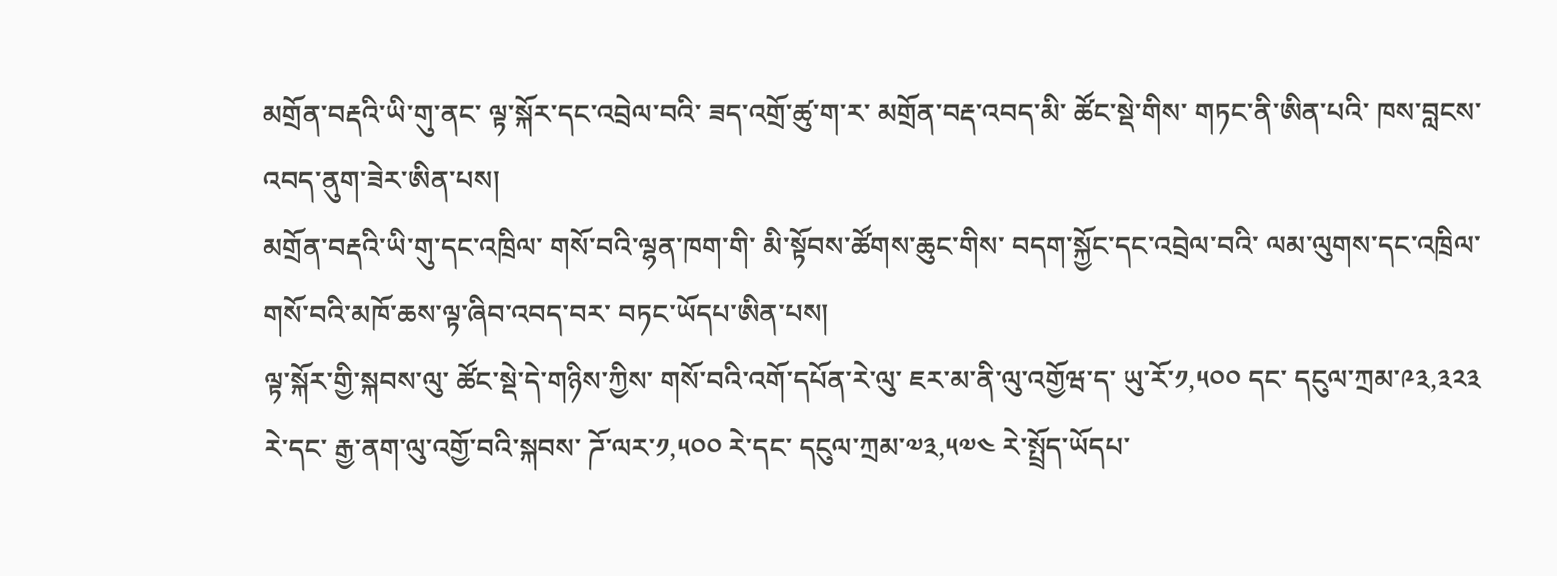མགྲོན་བརྡའི་ཡི་གུ་ནང་ ལྟ་སྐོར་དང་འབྲེལ་བའི་ ཟད་འགྲོ་ཚུ་ག་ར་ མགྲོན་བརྡ་འབད་མི་ ཚོང་སྡེ་གིས་ གཏང་ནི་ཨིན་པའི་ ཁས་བླངས་འབད་ནུག་ཟེར་ཨིན་པས།
མགྲོན་བརྡའི་ཡི་གུ་དང་འཁྲིལ་ གསོ་བའི་ལྷན་ཁག་གི་ མི་སྟོབས་ཚོགས་ཆུང་གིས་ བདག་སྐྱོང་དང་འབྲེལ་བའི་ ལམ་ལུགས་དང་འཁྲིལ་ གསོ་བའི་མཁོ་ཆས་ལྟ་ཞིབ་འབད་བར་ བཏང་ཡོདཔ་ཨིན་པས།
ལྟ་སྐོར་གྱི་སྐབས་ལུ་ ཚོང་སྡེ་དེ་གཉིས་ཀྱིས་ གསོ་བའི་འགོ་དཔོན་རེ་ལུ་ ཇར་མ་ནི་ལུ་འགྱོཝ་ད་ ཡུ་རོ་༡,༥༠༠ དང་ དངུལ་ཀྲམ་༩༣,༣༢༣ རེ་དང་ རྒྱ་ནག་ལུ་འགྱོ་བའི་སྐབས་ ཌོ་ལར་༡,༥༠༠ རེ་དང་ དངུལ་ཀྲམ་༧༣,༥༧༤ རེ་སྤྲོད་ཡོདཔ་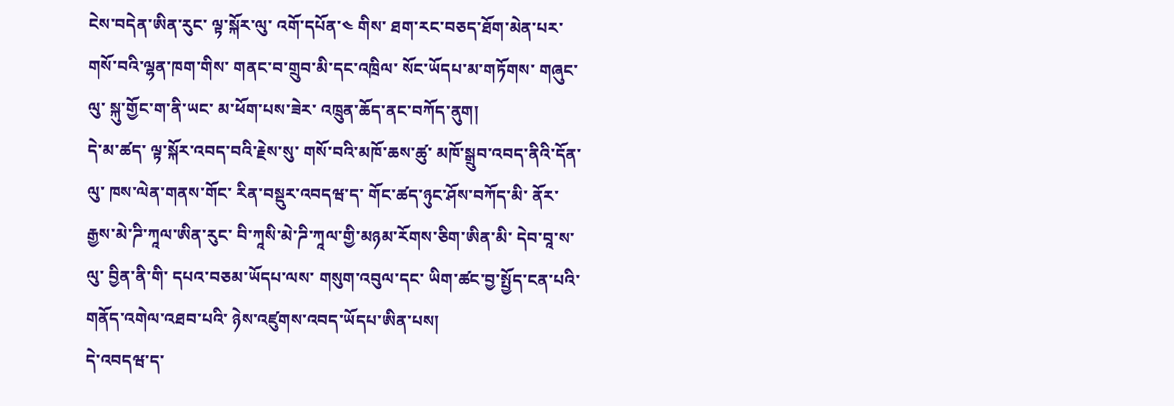ངེས་བདེན་ཨིན་རུང་ ལྟ་སྐོར་ལུ་ འགོ་དཔོན་༤ གིས་ ཐག་རང་བཅད་ཐོག་མེན་པར་ གསོ་བའི་ལྷན་ཁག་གིས་ གནང་བ་གྲུབ་མི་དང་འཁྲིལ་ སོང་ཡོདཔ་མ་གཏོགས་ གཞུང་ལུ་ སྐུ་གྱོང་ག་ནི་ཡང་ མ་ཕོག་པས་ཟེར་ འཁྲུན་ཆོད་ནང་བཀོད་ནུག།
དེ་མ་ཚད་ ལྟ་སྐོར་འབད་བའི་རྗེས་སུ་ གསོ་བའི་མཁོ་ཆས་ཚུ་ མཁོ་སྒྲུབ་འབད་ནིའི་དོན་ལུ་ ཁས་ལེན་གནས་གོང་ རིན་བསྡུར་འབདཝ་ད་ གོང་ཚད་ཉུང་ཤོས་བཀོད་མི་ ནོར་རྒྱས་མེ་ཌི་ཀཱལ་ཨིན་རུང་ བི་ཀཱསི་མེ་ཌི་ཀཱལ་གྱི་མཉམ་རོགས་ཅིག་ཨིན་མི་ དེབ་བཱ་ས་ལུ་ བྱིན་ནི་གི་ དཔའ་བཅམ་ཡོདཔ་ལས་ གསུག་འབུལ་དང་ ཡིག་ཚང་བྱ་སྤྱོད་ངན་པའི་ གནོད་འགེལ་འཐབ་པའི་ ཉེས་འཛུགས་འབད་ཡོདཔ་ཨིན་པས།
དེ་འབདཝ་ད་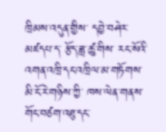ཁྲིམས་འདུན་གྱིས་ དབྱེ་བཤེར་མཛདཔ་ད་ རྩོད་ཟླ་ཚུ་གིས་ རང་སོའི་འགན་འཁྲི་དང་འཁྲིལ་མ་གཏོགས་ མི་ངོ་རེ་གཉིས་ཀྱི་ ཁས་ལེན་གནས་གོང་བཙག་འཐུ་དང་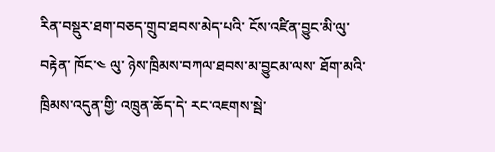རིན་བསྡུར་ཐག་བཅད་གྲུབ་ཐབས་མེད་པའི་ ངོས་འཛིན་བྱུང་མི་ལུ་བརྟེན་ ཁོང་༤ ལུ་ ཉེས་ཁྲིམས་བཀལ་ཐབས་མ་བྱུངམ་ལས་ ཐོག་མའི་ཁྲིམས་འདུན་གྱི་ འཁྲུན་ཆོད་དེ་ རང་འཇགས་སྦེ་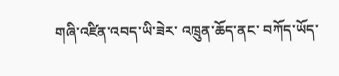གཞི་འཛིན་འབད་ཡི་ཟེར་ འཁྲུན་ཆོད་ནང་ བཀོད་ཡོད་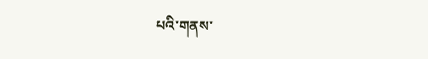པའི་གནས་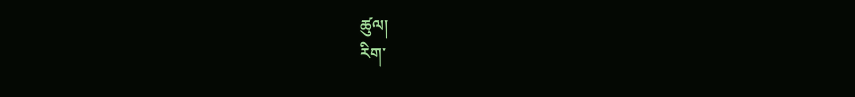ཚུལ།
རིག་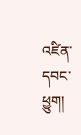འཛིན་དབང་ཕྱུག།